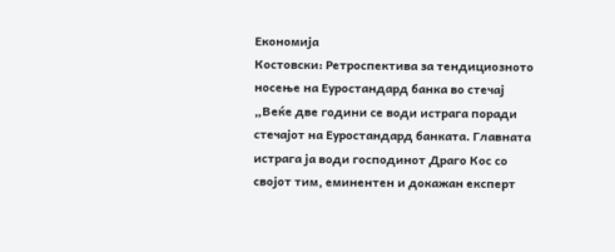Економија
Костовски: Ретроспектива за тендициозното носење на Еуростандард банка во стечај
„Веќе две години се води истрага поради стечајот на Еуростандард банката. Главната истрага ја води господинот Драго Кос со својот тим, еминентен и докажан експерт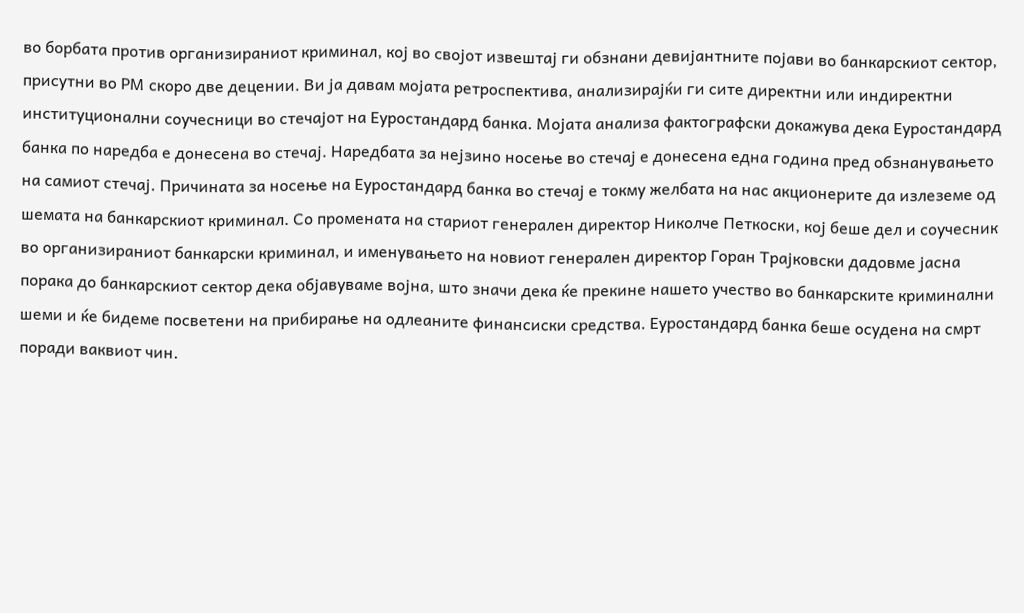во борбата против организираниот криминал, кој во својот извештај ги обзнани девијантните појави во банкарскиот сектор, присутни во РМ скоро две децении. Ви ја давам мојата ретроспектива, анализирајќи ги сите директни или индиректни институционални соучесници во стечајот на Еуростандард банка. Мојата анализа фактографски докажува дека Еуростандард банка по наредба е донесена во стечај. Наредбата за нејзино носење во стечај е донесена една година пред обзнанувањето на самиот стечај. Причината за носење на Еуростандард банка во стечај е токму желбата на нас акционерите да излеземе од шемата на банкарскиот криминал. Со промената на стариот генерален директор Николче Петкоски, кој беше дел и соучесник во организираниот банкарски криминал, и именувањето на новиот генерален директор Горан Трајковски дадовме јасна порака до банкарскиот сектор дека објавуваме војна, што значи дека ќе прекине нашето учество во банкарските криминални шеми и ќе бидеме посветени на прибирање на одлеаните финансиски средства. Еуростандард банка беше осудена на смрт поради ваквиот чин.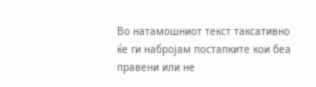Во натамошниот текст таксативно ќе ги набројам постапките кои беа правени или не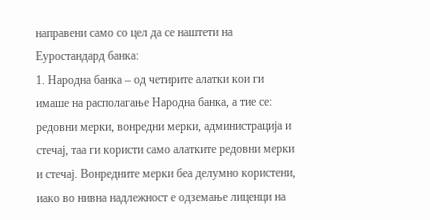направени само со цел да се наштети на Еуростандард банка:
1. Народна банка – од четирите алатки кои ги имаше на располагање Народна банка, а тие се: редовни мерки, вонредни мерки, администрација и стечај, таа ги користи само алатките редовни мерки и стечај. Вонредните мерки беа делумно користени, иако во нивна надлежност е одземање лиценци на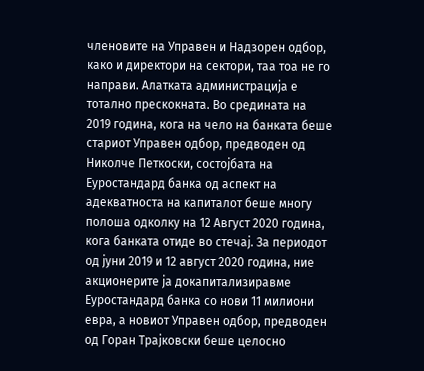членовите на Управен и Надзорен одбор, како и директори на сектори, таа тоа не го направи. Алатката администрација е тотално прескокната. Во средината на 2019 година, кога на чело на банката беше стариот Управен одбор, предводен од Николче Петкоски, состојбата на Еуростандард банка од аспект на адекватноста на капиталот беше многу полоша одколку на 12 Август 2020 година, кога банката отиде во стечај. За периодот од јуни 2019 и 12 август 2020 година, ние акционерите ја докапитализиравме Еуростандард банка со нови 11 милиони евра, а новиот Управен одбор, предводен од Горан Трајковски беше целосно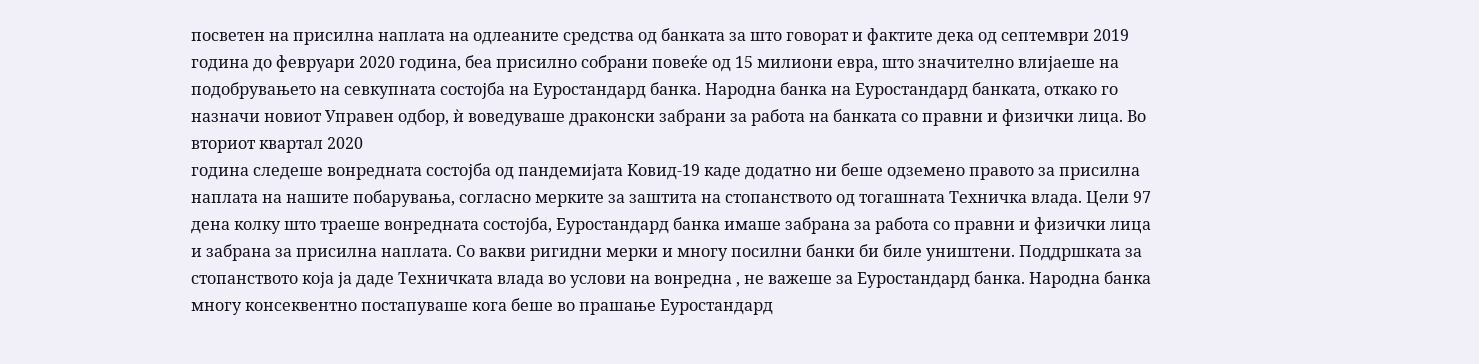посветен на присилна наплата на одлеаните средства од банката за што говорат и фактите дека од септември 2019 година до февруари 2020 година, беа присилно собрани повеќе од 15 милиони евра, што значително влијаеше на подобрувањето на севкупната состојба на Еуростандард банка. Народна банка на Еуростандард банката, откако го назначи новиот Управен одбор, ѝ воведуваше драконски забрани за работа на банката со правни и физички лица. Во вториот квартал 2020
година следеше вонредната состојба од пандемијата Ковид-19 каде додатно ни беше одземено правото за присилна наплата на нашите побарувања, согласно мерките за заштита на стопанството од тогашната Техничка влада. Цели 97 дена колку што траеше вонредната состојба, Еуростандард банка имаше забрана за работа со правни и физички лица и забрана за присилна наплата. Со вакви ригидни мерки и многу посилни банки би биле уништени. Поддршката за стопанството која ја даде Техничката влада во услови на вонредна , не важеше за Еуростандард банка. Народна банка многу консеквентно постапуваше кога беше во прашање Еуростандард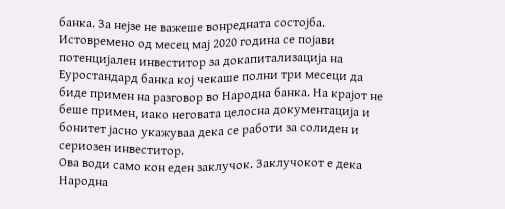банка. За нејзе не важеше вонредната состојба. Истовремено од месец мај 2020 година се појави потенцијален инвеститор за докапитализација на Еуростандард банка кој чекаше полни три месеци да биде примен на разговор во Народна банка. На крајот не беше примен, иако неговата целосна документација и бонитет јасно укажуваа дека се работи за солиден и сериозен инвеститор.
Ова води само кон еден заклучок. Заклучокот е дека Народна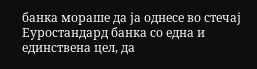банка мораше да ја однесе во стечај Еуростандард банка со една и единствена цел, да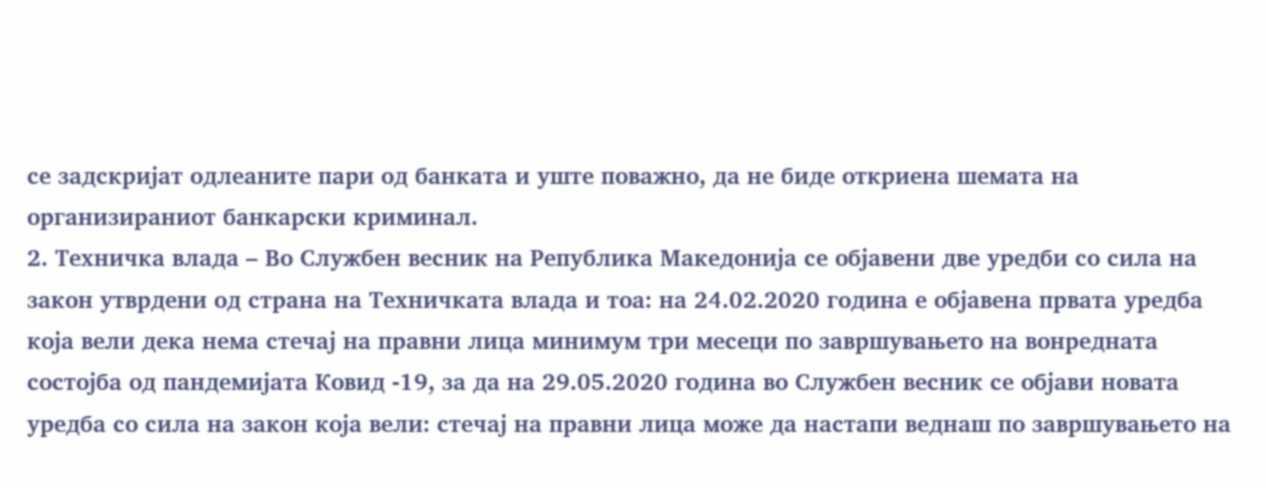се задскријат одлеаните пари од банката и уште поважно, да не биде откриена шемата на организираниот банкарски криминал.
2. Техничка влада – Во Службен весник на Република Македонија се објавени две уредби со сила на закон утврдени од страна на Техничката влада и тоа: на 24.02.2020 година е објавена првата уредба која вели дека нема стечај на правни лица минимум три месеци по завршувањето на вонредната состојба од пандемијата Ковид -19, за да на 29.05.2020 година во Службен весник се објави новата уредба со сила на закон која вели: стечај на правни лица може да настапи веднаш по завршувањето на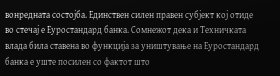вонредната состојба. Единствен силен правен субјект кој отиде во стечај е Еуростандард банка. Сомнежот дека и Техничката влада била ставена во функција за уништување на Еуростандард банка е уште посилен со фактот што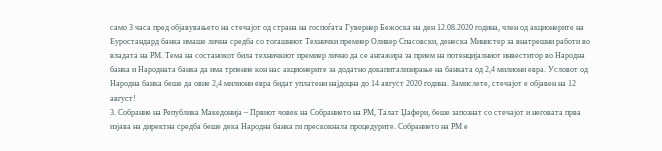само 3 часа пред објавувањето на стечајот од страна на госпоѓата Гувернер Бежоска на ден 12.08.2020 година, член од акционерите на Еуростандард банка имаше лична средба со тогашниот Технички премиер Оливер Спасовски, денеска Министер за внатрешни работи во владата на РМ. Тема на состанокот била техничкиот премиер лично да се ангажира за прием на потенцијалниот инвеститор во Народна банка и Народната банка да има трпение кон нас акционерите за додатно докапитализирање на банката од 2,4 милиони евра. Условот од Народна банка беше да овие 2,4 милиони евра бидат уплатени најдоцна до 14 август 2020 година. Замислете, стечајот е објавен на 12 август!
3. Собрание на Република Македонија – Првиот човек на Собранието на РМ, Талат Џафери, беше запознат со стечајот и неговата прва изјава на директна средба беше дека Народна банка ги прескокнала процедурите. Собранието на РМ е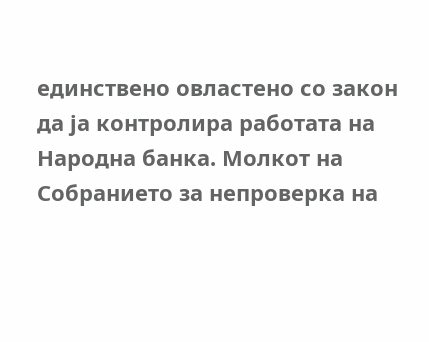единствено овластено со закон да ја контролира работата на Народна банка. Молкот на Собранието за непроверка на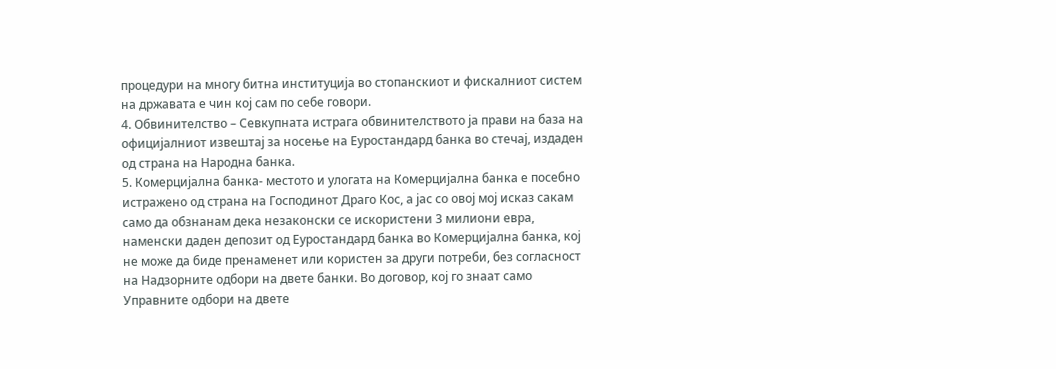процедури на многу битна институција во стопанскиот и фискалниот систем на државата е чин кој сам по себе говори.
4. Обвинителство – Севкупната истрага обвинителството ја прави на база на официјалниот извештај за носење на Еуростандард банка во стечај, издаден од страна на Народна банка.
5. Комерцијална банка- местото и улогата на Комерцијална банка е посебно истражено од страна на Господинот Драго Кос, а јас со овој мој исказ сакам само да обзнанам дека незаконски се искористени 3 милиони евра, наменски даден депозит од Еуростандард банка во Комерцијална банка, кој не може да биде пренаменет или користен за други потреби, без согласност на Надзорните одбори на двете банки. Во договор, кој го знаат само Управните одбори на двете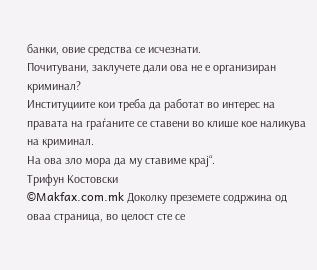банки, овие средства се исчезнати.
Почитувани, заклучете дали ова не е организиран криминал?
Институциите кои треба да работат во интерес на правата на граѓаните се ставени во клише кое наликува на криминал.
На ова зло мора да му ставиме крај“.
Трифун Костовски
©Makfax.com.mk Доколку преземете содржина од оваа страница, во целост сте се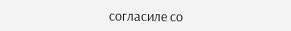согласиле со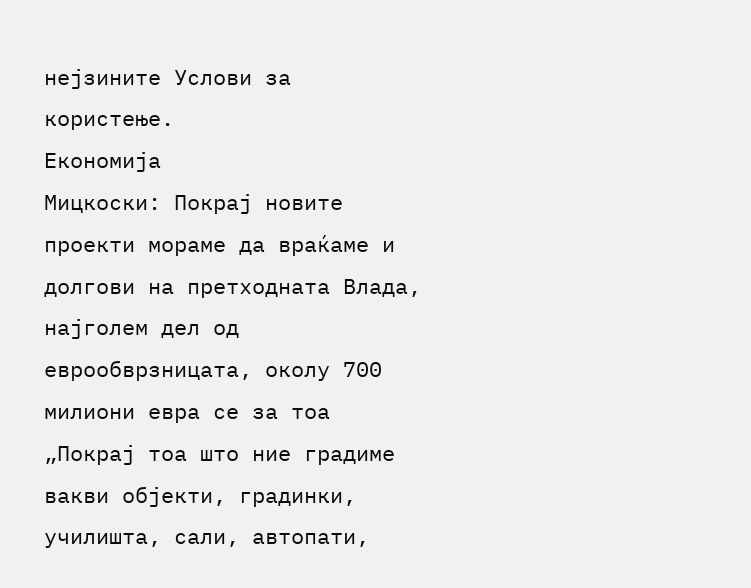нејзините Услови за користење.
Економија
Мицкоски: Покрај новите проекти мораме да враќаме и долгови на претходната Влада, најголем дел од еврообврзницата, околу 700 милиони евра се за тоа
„Покрај тоа што ние градиме вакви објекти, градинки, училишта, сали, автопати,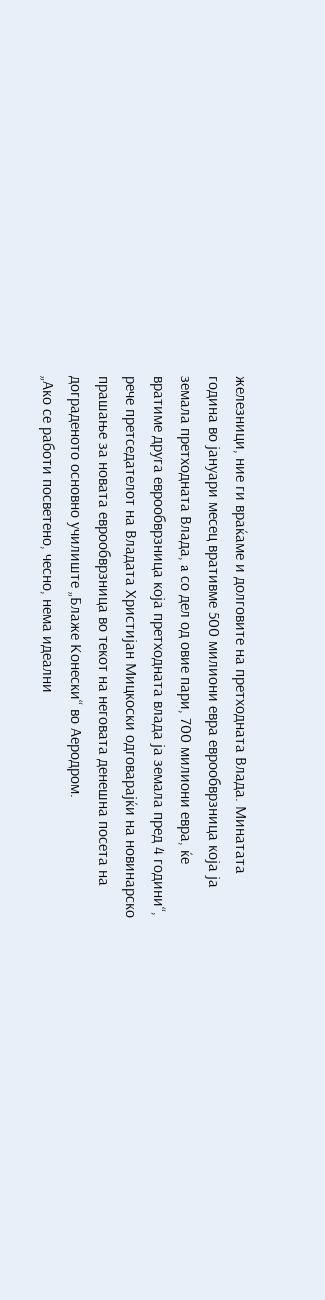железници, ние ги враќаме и долговите на претходната Влада. Минатата година во јануари месец вративме 500 милиони евра еврообврзница која ја земала претходната Влада, a со дел од овие пари, 700 милиони евра, ќе вратиме друга еврообврзница која претходната влада ја земала пред 4 години“, рече претседателот на Владата Христијан Мицкоски одговарајќи на новинарско прашање за новата еврообврзница во текот на неговата денешна посета на дограденото основно училиште „Блаже Конески“ во Аеродром.
„Ако се работи посветено, чесно, нема идеални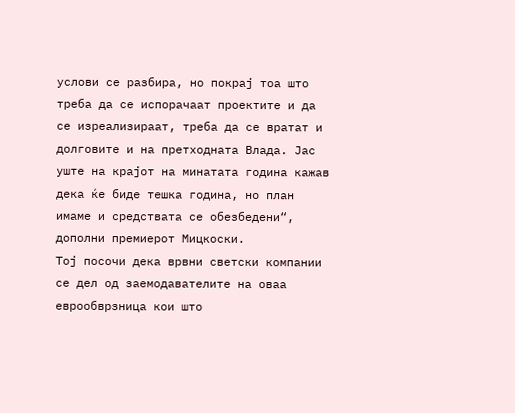услови се разбира, но покрај тоа што треба да се испорачаат проектите и да се изреализираат, треба да се вратат и долговите и на претходната Влада. Јас уште на крајот на минатата година кажав дека ќе биде тешка година, но план имаме и средствата се обезбедени“, дополни премиерот Мицкоски.
Тој посочи дека врвни светски компании се дел од заемодавателите на оваа еврообврзница кои што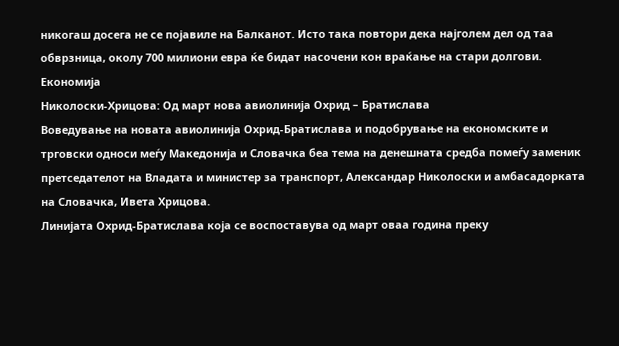никогаш досега не се појавиле на Балканот. Исто така повтори дека најголем дел од таа обврзница, околу 700 милиони евра ќе бидат насочени кон враќање на стари долгови.
Економија
Николоски-Хрицова: Од март нова авиолинија Охрид – Братислава
Воведување на новата авиолинија Охрид-Братислава и подобрување на економските и трговски односи меѓу Македонија и Словачка беа тема на денешната средба помеѓу заменик претседателот на Владата и министер за транспорт, Александар Николоски и амбасадорката на Словачка, Ивета Хрицова.
Линијата Охрид-Братислава која се воспоставува од март оваа година преку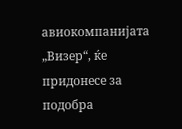авиокомпанијата „Визер“, ќе придонесе за подобра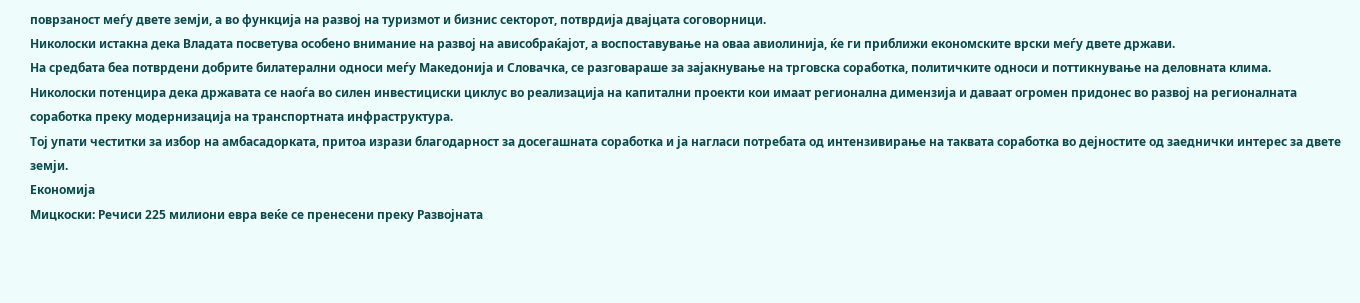поврзаност меѓу двете земји, а во функција на развој на туризмот и бизнис секторот, потврдија двајцата соговорници.
Николоски истакна дека Владата посветува особено внимание на развој на ависобраќајот, а воспоставување на оваа авиолинија, ќе ги приближи економските врски меѓу двете држави.
На средбата беа потврдени добрите билатерални односи меѓу Македонија и Словачка, се разговараше за зајакнување на трговска соработка, политичките односи и поттикнување на деловната клима.
Николоски потенцира дека државата се наоѓа во силен инвестициски циклус во реализација на капитални проекти кои имаат регионална димензија и даваат огромен придонес во развој на регионалната соработка преку модернизација на транспортната инфраструктура.
Тој упати честитки за избор на амбасадорката, притоа изрази благодарност за досегашната соработка и ја нагласи потребата од интензивирање на таквата соработка во дејностите од заеднички интерес за двете земји.
Економија
Мицкоски: Речиси 225 милиони евра веќе се пренесени преку Развојната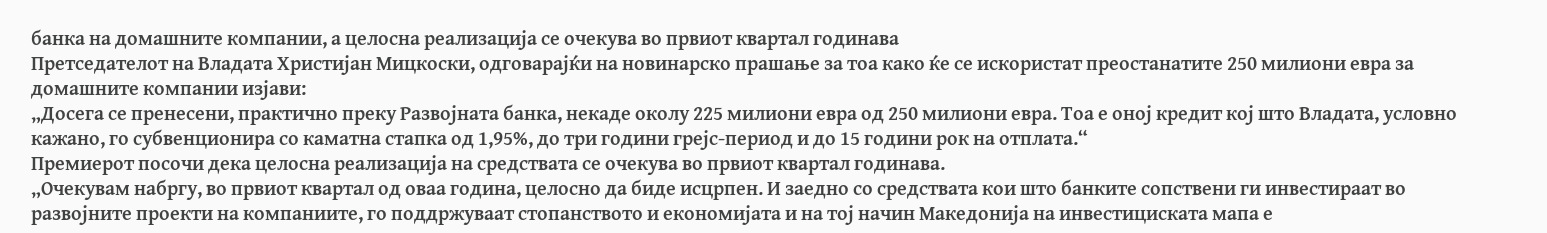банка на домашните компании, а целосна реализација се очекува во првиот квартал годинава
Претседателот на Владата Христијан Мицкоски, одговарајќи на новинарско прашање за тоа како ќе се искористат преостанатите 250 милиони евра за домашните компании изјави:
„Досега се пренесени, практично преку Развојната банка, некаде околу 225 милиони евра од 250 милиони евра. Тоа е оној кредит кој што Владата, условно кажано, го субвенционира со каматна стапка од 1,95%, до три години грејс-период и до 15 години рок на отплата.“
Премиерот посочи дека целосна реализација на средствата се очекува во првиот квартал годинава.
„Очекувам набргу, во првиот квартал од оваа година, целосно да биде исцрпен. И заедно со средствата кои што банките сопствени ги инвестираат во развојните проекти на компаниите, го поддржуваат стопанството и економијата и на тој начин Македонија на инвестициската мапа е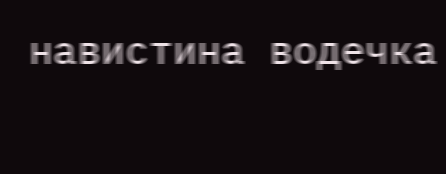навистина водечка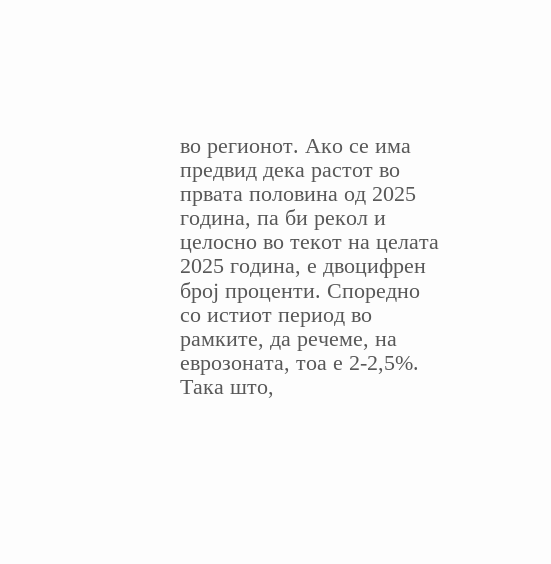во регионот. Ако се има предвид дека растот во првата половина од 2025 година, па би рекол и целосно во текот на целата 2025 година, е двоцифрен број проценти. Споредно со истиот период во рамките, да речеме, на еврозоната, тоа е 2-2,5%. Така што,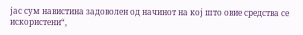јас сум навистина задоволен од начинот на кој што овие средства се искористени“,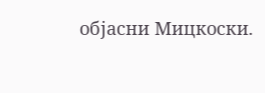објасни Мицкоски.